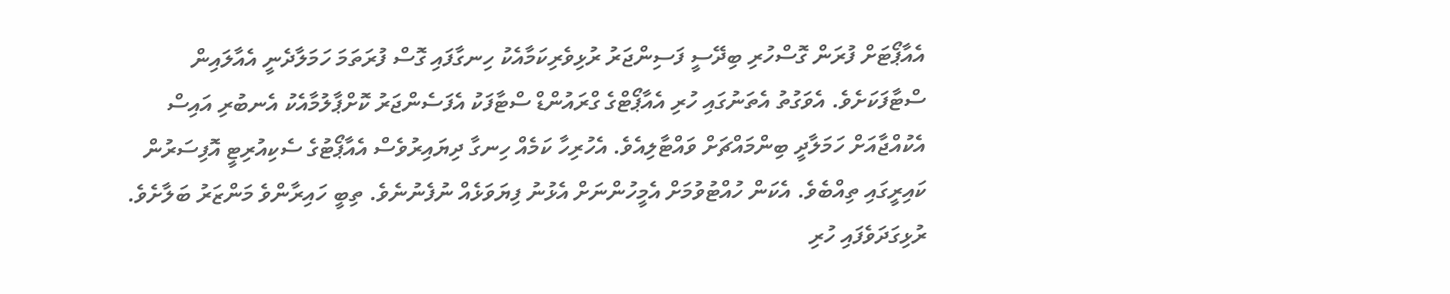އެއާޕޯޓަށް ފުރަން ގޮސްހުރި ބިދޭސީ ފަސިންޖަރު ރުޅިވެރިކަމާއެކު ހިނގާފައި ގޮސް ފުރަތަމަ ހަމަލާދެނީ އެއާލައިން ސްޓާފަކަށެވެ. އެވަގުތު އެތަނުގައި ހުރި އެއާޕޯޓްގެ ގްރައުންޑް ސްޓާފަކު އެފަސެންޖަރު ކޮށްޕާލުމާއެކު އެނބުރި އައިސް އެކުއްޖާއަށް ހަމަލާދީ ބިންމައްޗަށް ވައްޓާލިއެވެ. އެހުރިހާ ކަމެއް ހިނގާ ދިޔައިރުވެސް އެއާޕޯޓުގެ ސެކިއުރިޓީ އޮފިސަރުން ކައިރީގައި ތިއްބެވެ. އެކަން ހުއްޓުވުމަށް އެމީހުންނަށް އެޅުނު ފިޔަވަޅެއް ނުފެނުނެވެ. ތިބީ ހައިރާންވެ މަންޒަރު ބަލާށެވެ. ރުޅިގަދަވެފައި ހުރި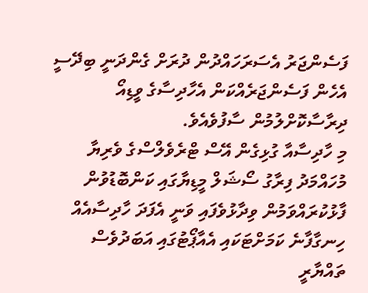ފަސެންޖަރު އެސަރަހައްދުން ދުރަށް ގެންދަނީ ބިދޭސީ އެހެން ފަސެންޖަރެއްކަން އެހާދިސާގެ ވީޑިއޯ ދިރާސާކޮށްލުމުން ސާފުވެއެވެ.
މި ހާދިސާއާ ގުޅިގެން އޭސް ޓްރެވެލްސްގެ ވެރިޔާ މުހައްމަދު ފިރާގު ސޯޝަލް މީޑިޔާގައި ކަންބޮޑުވުން ފާޅުކުރައްވަމުން ވިދާޅުވެފައި ވަނީ އެފަދަ ހާދިސާއެއް ހިނގާފާނެ ކަމަށްޓަކައި އެއާޕޯޓުގައި އަބަދުވެސް ތައްޔާރީ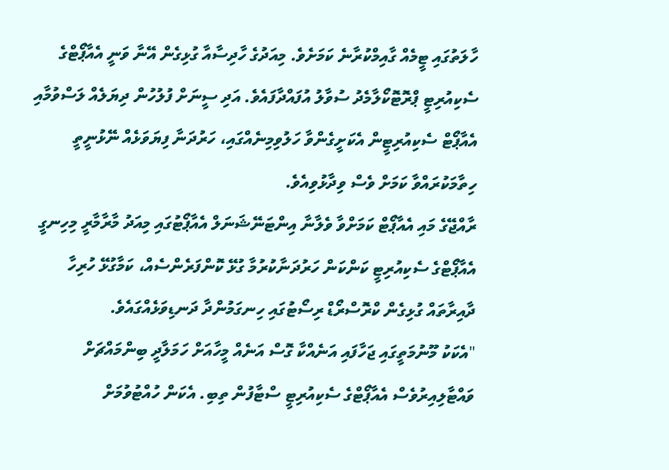ހާލަތުގައި ޓީމެއް ގާއިމްކުރާނެ ކަމަށެވެ. މިއަދުގެ ހާދިސާއާ ގުޅިގެން އޭނާ ވަނީ އެއާޕޯޓްގެ ސެކިއުރިޓީ ޕްރޮޓޮކޯލާމެދު ސުވާލު އުފައްދާފައެވެ. އަދި ސީނަށް ފުލުހުން ދިޔަލެއް ލަސްވުމާއި އެއާޕޯޓް ސެކިއުރިޓީން އެކަށީގެންވާ ހަލުވިމިނެއްގައި، ހަރުދަނާ ފިޔަވަޅެއް ނޭޅުނީތީ ހިތާމަކުރައްވާ ކަމަށް ވެސް ވިދާޅުވިއެވެ.
ރާއްޖޭގެ މައި އެއާޕޯޓް ކަމަށްވާ ވެލާނާ އިންޓަނޭޝަނަލް އެއާޕޯޓުގައި މިއަދު މާރާމާރީ މިހިނގީ އެއާޕޯޓްގެ ސެކިއުރިޓީ ކަންކަން ހަރުދަނާކުރުމާ ގުޅޭ ކޮންފަރެންސެއް، ކަމާގުޅޭ ހުރިހާ ދާއިރާތައް ގުޅިގެން ކްރޮސްރޯޑް ރިސޯޓުގައި ހިނގަމުންދާ ދަނޑިވަޅެއްގައެވެ.
"އެކަކު މޫނުމަތީގައި ޖަހާފައި އަނެއްކާ ގޮސް އަނެއް މީހާއަށް ހަމަލާދީ ބިންމައްޗަށް ވައްޓާލިއިރުވެސް އެއާޕޯޓްގެ ސެކިއުރިޓީ ސްޓާފުން ތިބި. އެކަން ހުއްޓުވުމަށް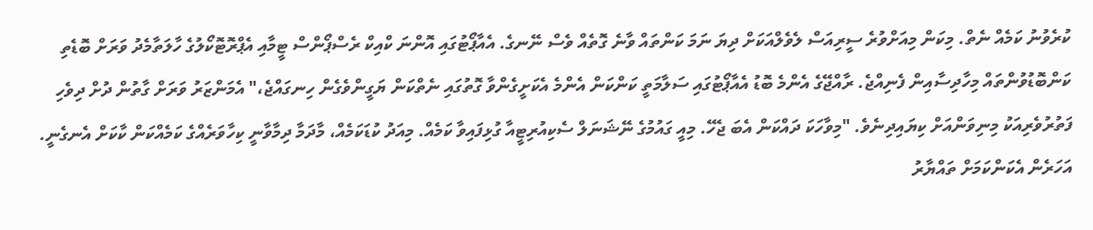ކުރެވުނު ކަމެއް ނެތް. މިކަން މިއަށްވުރެ ސީރިއަސް ލެވެލްއަކަށް ދިޔަ ނަމަ ކަންތައް ވާނެ ގޮތެއް ވެސް ނޭނގެ. އެއާޕޯޓުގައި އޮންނަ ކްއިކް ރެސްޕޯންސް ޓީމާއި އެޕްރޮޓޮކޯލުގެ ހާލަތާމެދު ވަރަށް ބޮޑެތި ކަންބޮޑުވުންތައް މިހާދިސާއިން ފެނިއްޖެ. ރާއްޖޭގެ އެންމެ ބޮޑު އެއާޕޯޓުގައި ސަލާމަތީ ކަންކަން އެންމެ އެކަށީގެންވާ ގޮތުގައި ނެތްކަން ޔަގީންވެގެން ހިނގައްޖެ،" އެމަންޒަރު ވަރަށް ގާތުން ދުށް ދިވެހި ފަތުރުވެރިއަކު މިނިވަންއަށް ކިޔައިދިނެވެ. "މިވާހަކަ ދައްކަން އެބަ ޖެހޭ. މިއީ ގައުމުގެ ނޭޝަނަލް ސެކިއުރިޓީއާ ގުޅިފައިވާ ކަމެއް. މިއަދު ކުޑަކަމެއް، މާދަމާ ދިމާވާނީ ކިހާވަރެއްގެ ކަމެއްކަން ކާކަށް އެނގެނީ. އަހަރެން އެކަންކަމަށް ތައްޔާރު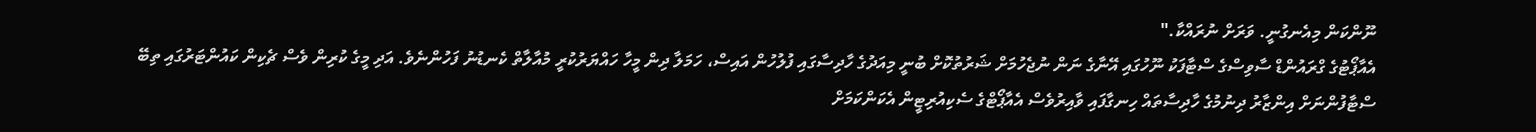ނޫންކަން މިއެނގުނީ. ވަރަށް ނުރައްކާ."
އެއާޕޯޓުގެ ގްރައުންޑް ސާވިސްގެ ސްޓާފަކު ނޫހުގައި އޭނާގެ ނަން ނުޖެހުމަށް ޝަރުތުކޮށް ބުނީ މިއަދުގެ ހާދިސާގައި ފުލުހުން އައިސް، ހަމަލާ ދިން މީހާ ހައްޔަރުކުރީ މުއާލާތް ކެނޑުނު ފަހުންނެވެ. އަދި މީގެ ކުރިން ވެސް ޗެކިން ކައުންޓަރުގައި ތިބޭ ސްޓާފުންނަށް އިންޒާރު ދިނުމުގެ ހާދިސާތައް ހިނގާފައި ވާއިރުވެސް އެއާޕޯޓްގެ ސެކިއުރިޓީން އެކަންކަމަށް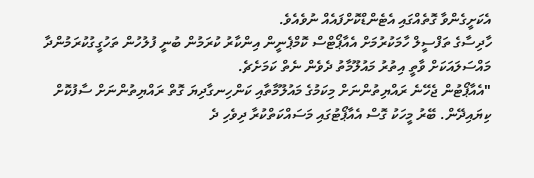އެކަށީގެންވާ ގޮތެއްގައި އެޓެންޑްކޮށްފައެއް ނުވެއެވެ.
ހާދިސާގެ ތަފްސީލް ހާމަކުރުމަށް އެއާޕޯޓްސް ކޮމްޕެނީން އިންކާރު ކުރަމުން ބުނީ ފުލުހުން ތަހުގީގުކުރަމުންދާ މައްސަލައަކަށް ވާތީ އިތުރު މައުލޫމާތު ދެވެން ނެތް ކަމަށެޗެ.
"އެއާޕޯޓުން ޖެހޭނެ ރައްޔިތުންނަށް މިކަމުގެ މައުލޫމާތާއި ކަންހިނގާދިޔަ ގޮތް ރައްޔިތުންނަށް ސާފުކޮށް ކިޔައިދޭން. ބޭރު މީހަކު ގޮސް އެއާޕޯޓުގައި މަސައްކަތްކުރާ ދިވެހި ދެ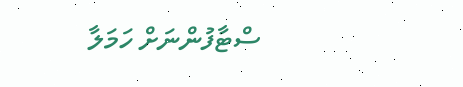ސްޓާފުންނަށް ހަމަލާ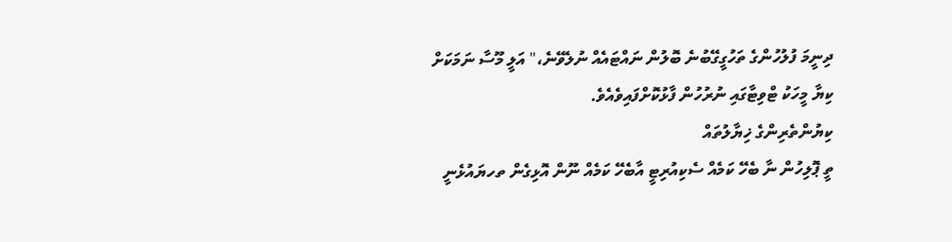ދިނީމަ ފުލުހުންގެ ތަހުގީގޭބުނެ ބޮލުން ނައްޓައެއް ނުލެވޭނެ،" އަލީ މޫސާ ނަމަކަށް ކިޔާ މީހަކު ޓްވިޓާގައި ނުރުހުން ފާޅުކޮށްފައިވެއެވެ.
ކިޔުންތެރިންގެ ޚިޔާލުތައް
ތީ ޕޮލިހުން ނާ ބެހޭ ކަމެއް ސެކިއުރިޓީ އާބެހޭ ކަމެއް ނޫން އޮޅިގެން ތހޔައުޅެނީ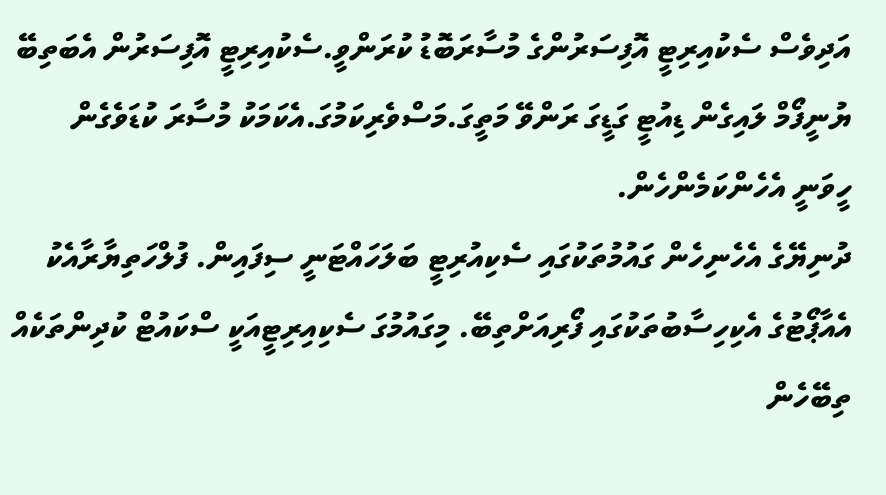އަދިވެސް ސެކުއިރިޓީ އޮފިސަރުންގެ މުސާރަބޮޑު ކުރަންވީ.ސެކުއިރިޓީ އޮފިސަރުން އެބަތިބޭ ޔުނީފޯމް ލައިގެން ޑިއުޓީ ގަޑީގަ ރަންވޭ މަތީގަ.މަސްވެރިކަމުގަ.އެކަމަކު މުސާރަ ކުޑަވެގެން ހީވަނީ އެހެންކަމެންހެން.
ދުނިޔޭގެ އެހެނިހެން ގައުމުތަކުގައި ސެކިއުރިޓީ ބަލަހައްޓަނީ ސިފައިން. ފުލްހަތިޔާރާއެކު އެއާޕޯޓުގެ އެކިހިސާބުތަކުގައި ފޯރިއަށްތިބޭ. މިގައުމުގަ ސެކިއިރިޓީއަކީ ސްކައުޓް ކުދިންތަކެއް ތިބޭހެން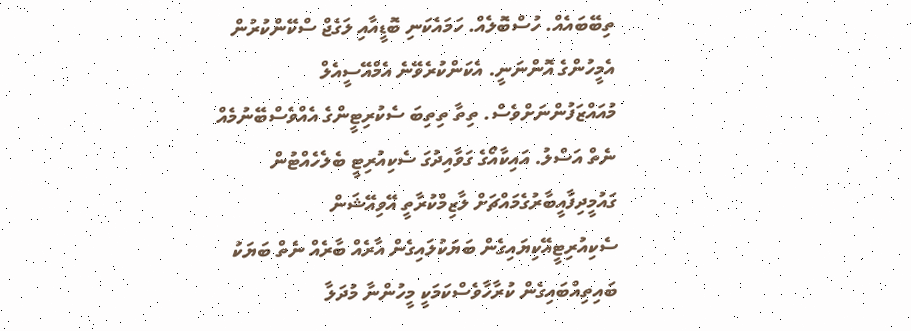ތިބޭބައެއް. ހުސްބޮލެއް. ހަމައެކަނި ބޮޑީއާއި ލަގެޖް ސްކޭންކުރުން އެމީހުންގެ އޮންނަނީ. އެކަންކުރެވޭނެ އެމްއޭސީއެލް މުއައްޒަފުންނަށްވެސް. ތިތާ ތިތިބަ ސެކުރިޓީންގެ އެއްވެސްބޭނުމެއް ނެތް އަސްލު. އައިކާއޯގެ ގަވާއިދުގަ ސެކިއުރިޓީ ބެލެހެއްޓުން ގައުމީދިފާއީބާރުގެމައްޗަށް ލާޒިމްކުރާތީ އޭވިއޭޝަން ސެކިއުރިޓީއޭކިޔައިގެން ބަޔަކުލައިގެން އާރެއް ބާރެއް ނެތް ބަޔަކު ބައިތިއްބައިގެން ކުރާހާވެސްކަމަކީ މީހުންނާ މުދަލާ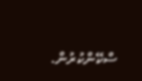ސްކޭންކުރުން.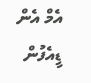އެމް އެން ޑީއެފުން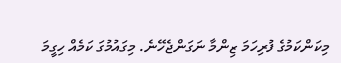މިކަންކަމުގެ ފުރިހަމަ ޒިންމާ ނަގަންޖެހޭނެ. މިގައުމުގަ ކަމެއް ހިގީމަ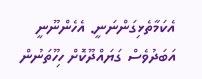އެކަމާތެޅިގަންނަނީ. އެހެންނޫނީ އަބަދުވެސް ގަޔައްދޫކޮށް ހިހޫތަނުން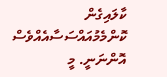ކާލައިގެން ކޮންމެމުއައްސަސާއެއްވެސް އޮންނަނީ. މީ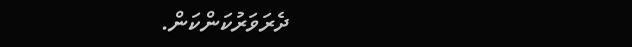ދެރަވަރުކަންކަން.